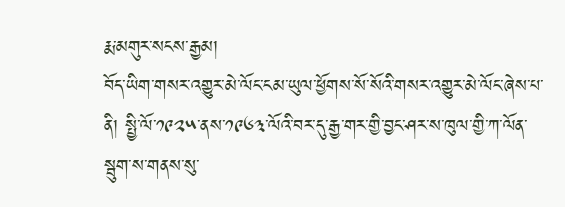རྨ་མགུར་སངས་རྒྱམ།
བོད་ཡིག་གསར་འགྱུར་མེ་ལོང་ངམ་ཡུལ་ཕྱོགས་སོ་སོའི་གསར་འགྱུར་མེ་ལོང་ཞེས་པ་ནི། སྤྱི་ལོ་༡༩༢༥་ནས་༡༩༦༣་ལོའི་བར་དུ་རྒྱ་གར་གྱི་བྱང་ཤར་ས་ཁུལ་གྱི་ཀ་ལོན་སྦུག་ས་གནས་སུ་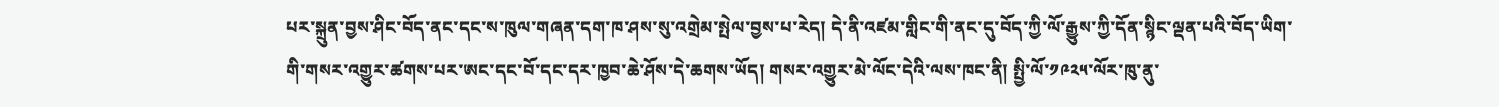པར་སྐྲུན་བྱས་ཤིང་བོད་ནང་དང་ས་ཁུལ་གཞན་དག་ཁ་ཤས་སུ་འགྲེམ་སྤེལ་བྱས་པ་རེད། དེ་ནི་འཛམ་གླིང་གི་ནང་དུ་བོད་ཀྱི་ལོ་རྒྱུས་ཀྱི་དོན་སྙིང་ལྡན་པའི་བོད་ཡིག་གི་གསར་འགྱུར་ཚགས་པར་ཨང་དང་བོ་དང་དར་ཁྱབ་ཆེ་ཤོས་དེ་ཆགས་ཡོད། གསར་འགྱུར་མེ་ལོང་དེའི་ལས་ཁང་ནི། སྤྱི་ལོ་༡༩༢༥་ལོར་ཁུ་ནུ་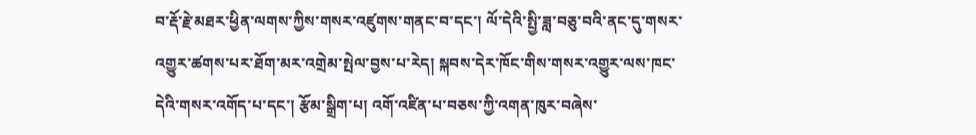བ་རྡོ་རྗེ་མཐར་ཕྱིན་ལགས་ཀྱིས་གསར་འཛུགས་གནང་བ་དང་། ལོ་དེའི་སྤྱི་ཟླ་བཅུ་བའི་ནང་དུ་གསར་འགྱུར་ཚགས་པར་ཐོག་མར་འགྲེམ་སྤེལ་བྱས་པ་རེད། སྐབས་དེར་ཁོང་གིས་གསར་འགྱུར་ལས་ཁང་དེའི་གསར་འགོད་པ་དང་། རྩོམ་སྒྲིག་པ། འགོ་འཛིན་པ་བཅས་ཀྱི་འགན་ཁུར་བཞེས་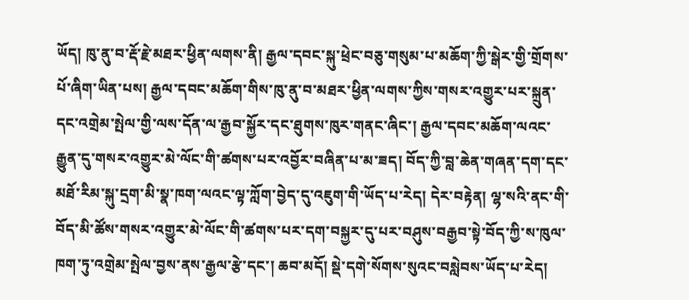ཡོད། ཁུ་ནུ་བ་རྡོ་རྗེ་མཐར་ཕྱིན་ལགས་ནི། རྒྱལ་དབང་སྐུ་ཕྲེང་བཅུ་གསུམ་པ་མཆོག་ཀྱི་སྒེར་གྱི་གྲོགས་པོ་ཞིག་ཡིན་པས། རྒྱལ་དབང་མཆོག་གིས་ཁུ་ནུ་བ་མཐར་ཕྱིན་ལགས་ཀྱིས་གསར་འགྱུར་པར་སྐྲུན་དང་འགྲེམ་སྤེལ་གྱི་ལས་དོན་ལ་རྒྱབ་སྐྱོར་དང་ཐུགས་ཁུར་གནང་ཞིང་། རྒྱལ་དབང་མཆོག་ལའང་རྒྱུན་དུ་གསར་འགྱུར་མེ་ལོང་གི་ཚགས་པར་འབྱོར་བཞིན་པ་མ་ཟད། བོད་ཀྱི་བླ་ཆེན་གཞན་དག་དང་མཐོ་རིམ་སྐུ་དྲག་མི་སྣ་ཁག་ལའང་ལྟ་ཀློག་བྱེད་དུ་འཇུག་གི་ཡོད་པ་རེད། དེར་བརྟེན། ལྷ་སའི་ནང་གི་བོད་མི་ཚོས་གསར་འགྱུར་མེ་ལོང་གི་ཚགས་པར་དག་བསྐྱར་དུ་པར་བཤུས་བརྒྱབ་སྟེ་བོད་ཀྱི་ས་ཁུལ་ཁག་ཏུ་འགྲེམ་སྤེལ་བྱས་ནས་རྒྱལ་རྩེ་དང་། ཆབ་མདོ། སྡེ་དགེ་སོགས་སུའང་བསླེབས་ཡོད་པ་རེད།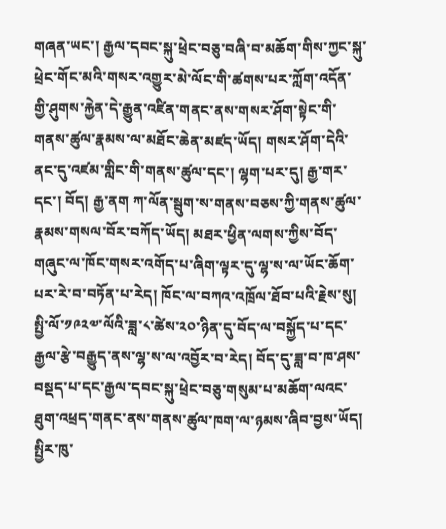གཞན་ཡང་། རྒྱལ་དབང་སྐུ་ཕྲེང་བཅུ་བཞི་བ་མཆོག་གིས་ཀྱང་སྐུ་ཕྲེང་གོང་མའི་གསར་འགྱུར་མེ་ལོང་གི་ཚགས་པར་ཀློག་འདོན་གྱི་ཤུགས་རྐྱེན་དེ་རྒྱུན་འཛིན་གནང་ནས་གསར་ཤོག་སྟེང་གི་གནས་ཚུལ་རྣམས་ལ་མཐོང་ཆེན་མཛད་ཡོད། གསར་ཤོག་དེའི་ནང་དུ་འཛམ་གླིང་གི་གནས་ཚུལ་དང་། ལྷག་པར་དུ། རྒྱ་གར་དང་། བོད། རྒྱ་ནག ཀ་ལོན་སྦུག་ས་གནས་བཅས་ཀྱི་གནས་ཚུལ་རྣམས་གསལ་བོར་བཀོད་ཡོད། མཐར་ཕྱིན་ལགས་ཀྱིས་བོད་གཞུང་ལ་ཁོང་གསར་འགོད་པ་ཞིག་ལྟར་དུ་ལྷ་ས་ལ་ཡོང་ཆོག་པར་རེ་བ་བཏོན་པ་རེད། ཁོང་ལ་བཀའ་འཁྲོལ་ཐོབ་པའི་རྗེས་སུ། སྤྱི་ལོ་༡༩༢༧་ལོའི་ཟླ་༨་ཚེས་༢༠་ཉིན་དུ་བོད་ལ་བསྐྱོད་པ་དང་རྒྱལ་རྩེ་བརྒྱུད་ནས་ལྷ་ས་ལ་འབྱོར་བ་རེད། བོད་དུ་ཟླ་བ་ཁ་ཤས་བསྡད་པ་དང་རྒྱལ་དབང་སྐུ་ཕྲེང་བཅུ་གསུམ་པ་མཆོག་ལའང་ཐུག་འཕྲད་གནང་ནས་གནས་ཚུལ་ཁག་ལ་ཉམས་ཞིབ་བྱས་ཡོད། སྤྱིར་ཁུ་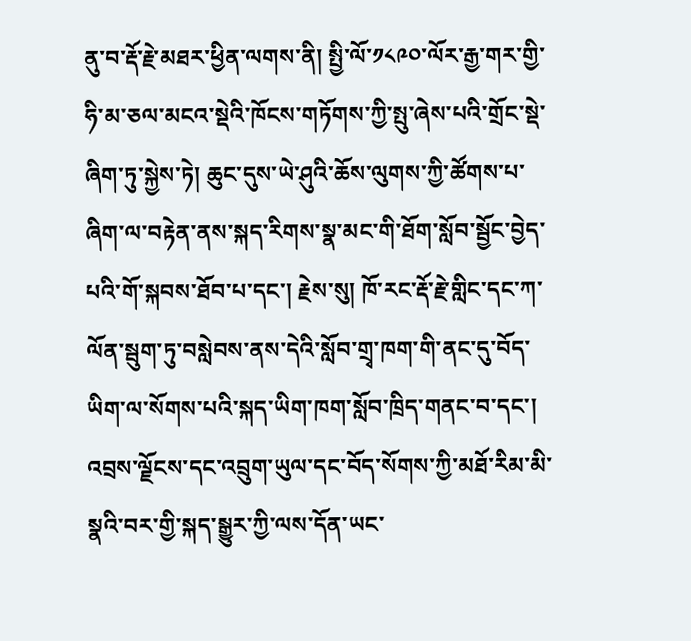ནུ་བ་རྡོ་རྗེ་མཐར་ཕྱིན་ལགས་ནི། སྤྱི་ལོ་༡༨༩༠་ལོར་རྒྱ་གར་གྱི་ཧི་མ་ཅལ་མངའ་སྡེའི་ཁོངས་གཏོགས་ཀྱི་སྤུ་ཞེས་པའི་གྲོང་སྡེ་ཞིག་ཏུ་སྐྱེས་ཏེ། ཆུང་དུས་ཡེ་ཤུའི་ཆོས་ལུགས་ཀྱི་ཚོགས་པ་ཞིག་ལ་བརྟེན་ནས་སྐད་རིགས་སྣ་མང་གི་ཐོག་སློབ་སྦྱོང་བྱེད་པའི་གོ་སྐབས་ཐོབ་པ་དང་། རྗེས་སུ། ཁོ་རང་རྡོ་རྗེ་གླིང་དང་ཀ་ལོན་སྦུག་ཏུ་བསླེབས་ནས་དེའི་སློབ་གྲྭ་ཁག་གི་ནང་དུ་བོད་ཡིག་ལ་སོགས་པའི་སྐད་ཡིག་ཁག་སློབ་ཁྲིད་གནང་བ་དང་། འབྲས་ལྗོངས་དང་འབྲུག་ཡུལ་དང་བོད་སོགས་ཀྱི་མཐོ་རིམ་མི་སྣའི་བར་གྱི་སྐད་སྒྱུར་ཀྱི་ལས་དོན་ཡང་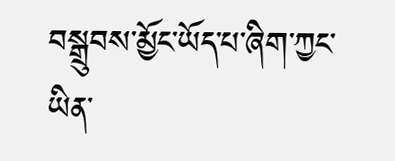བསྒྲུབས་མྱོང་ཡོད་པ་ཞིག་ཀྱང་ཡིན་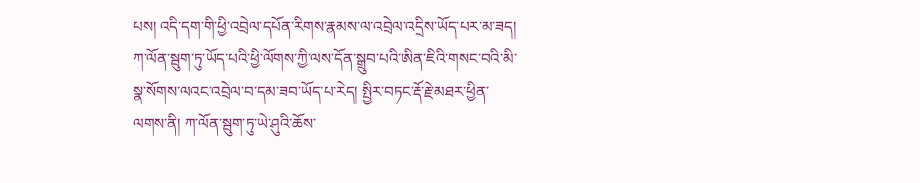པས། འདི་དག་གི་ཕྱི་འབྲེལ་དཔོན་རིགས་རྣམས་ལ་འབྲེལ་འདྲིས་ཡོད་པར་མ་ཟད། ཀ་ལོན་སྦུག་ཏུ་ཡོད་པའི་ཕྱི་ལོགས་ཀྱི་ལས་དོན་སྒྲུབ་པའི་ཨིན་ཇིའི་གསང་བའི་མི་སྣ་སོགས་ལའང་འབྲེལ་བ་དམ་ཟབ་ཡོད་པ་རེད། སྤྱིར་བཏང་རྡོ་རྗེ་མཐར་ཕྱིན་ལགས་ནི། ཀ་ལོན་སྦུག་ཏུ་ཡེ་ཤུའི་ཆོས་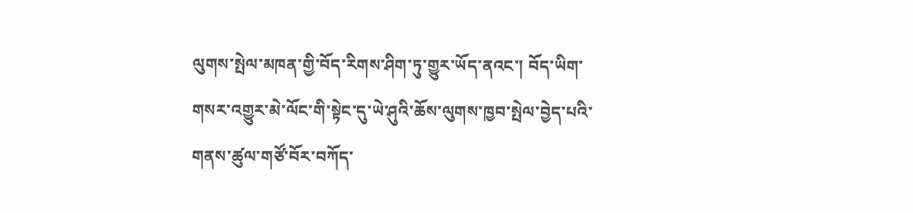ལུགས་སྤེལ་མཁན་གྱི་བོད་རིགས་ཤིག་ཏུ་གྱུར་ཡོད་ནའང་། བོད་ཡིག་གསར་འགྱུར་མེ་ལོང་གི་སྟེང་དུ་ཡེ་ཤུའི་ཆོས་ལུགས་ཁྱབ་སྤེལ་བྱེད་པའི་གནས་ཚུལ་གཙོ་བོར་བཀོད་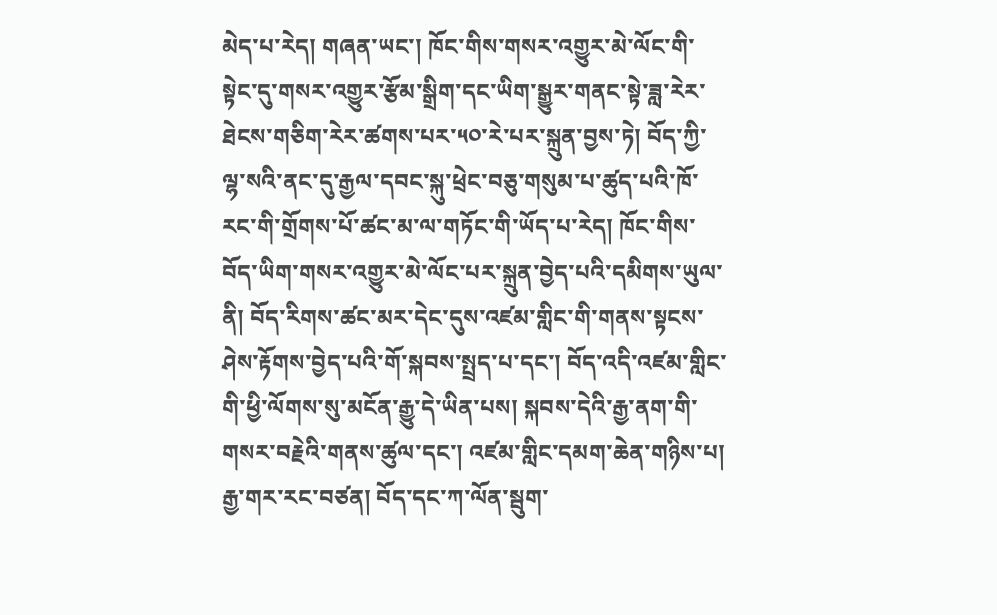མེད་པ་རེད། གཞན་ཡང་། ཁོང་གིས་གསར་འགྱུར་མེ་ལོང་གི་སྟེང་དུ་གསར་འགྱུར་རྩོམ་སྒྲིག་དང་ཡིག་སྒྱུར་གནང་སྟེ་ཟླ་རེར་ཐེངས་གཅིག་རེར་ཚགས་པར་༥༠་རེ་པར་སྐྲུན་བྱས་ཏེ། བོད་ཀྱི་ལྷ་སའི་ནང་དུ་རྒྱལ་དབང་སྐུ་ཕྲེང་བཅུ་གསུམ་པ་ཚུད་པའི་ཁོ་རང་གི་གྲོགས་པོ་ཚང་མ་ལ་གཏོང་གི་ཡོད་པ་རེད། ཁོང་གིས་བོད་ཡིག་གསར་འགྱུར་མེ་ལོང་པར་སྐྲུན་བྱེད་པའི་དམིགས་ཡུལ་ནི། བོད་རིགས་ཚང་མར་དེང་དུས་འཛམ་གླིང་གི་གནས་སྟངས་ཤེས་རྟོགས་བྱེད་པའི་གོ་སྐབས་སྤྲད་པ་དང་། བོད་འདི་འཛམ་གླིང་གི་ཕྱི་ལོགས་སུ་མངོན་རྒྱུ་དེ་ཡིན་པས། སྐབས་དེའི་རྒྱ་ནག་གི་གསར་བརྗེའི་གནས་ཚུལ་དང་། འཛམ་གླིང་དམག་ཆེན་གཉིས་པ། རྒྱ་གར་རང་བཙན། བོད་དང་ཀ་ལོན་སྦུག་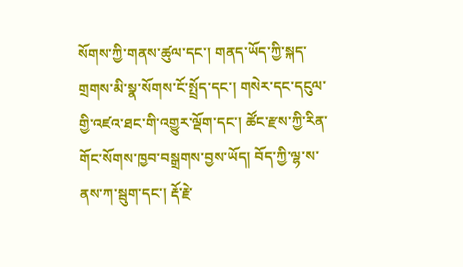སོགས་ཀྱི་གནས་ཚུལ་དང་། གནད་ཡོད་ཀྱི་སྐད་གྲགས་མི་སྣ་སོགས་ངོ་སྤྲོད་དང་། གསེར་དང་དངུལ་གྱི་འཛའ་ཐང་གི་འགྱུར་ལྡོག་དང་། ཚོང་རྫས་ཀྱི་རིན་གོང་སོགས་ཁྱབ་བསྒྲགས་བྱས་ཡོད། བོད་ཀྱི་ལྷ་ས་ནས་ཀ་སྦུག་དང་། རྡོ་རྗེ་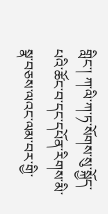གླིང་། ཀ་ལི་ཀ་ཏ་སོགས་སུ་སྐྱོད་པའི་ཚོང་བ་དང་དཔོན་རིགས་མི་སྣ་བཅས་ལའང་ལམ་བར་གྱི་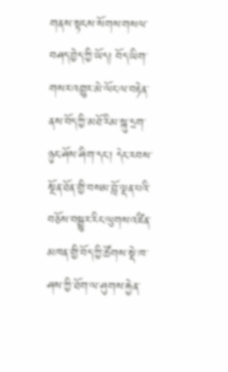གནས་སྟངས་སོགས་གསལ་བཤད་བྱེད་ཀྱི་ཡོད། བོད་ཡིག་གསར་འགྱུར་མེ་ལོང་ལ་བརྟེན་ནས་བོད་ཀྱི་མཐོ་རིམ་སྐུ་དྲག་ཉུང་ཤོས་ཤིག་དང་། དེང་རབས་སྔོན་ཐོན་གྱི་བསམ་བློ་ལྡན་པའི་བཅོས་བསྒྱུར་རིང་ལུགས་འཛིན་མཁན་གྱི་བོད་ཀྱི་ཚོགས་སྡེ་ཁ་ཤས་ཀྱི་ཐོག་ལ་ཤུགས་རྐྱེན་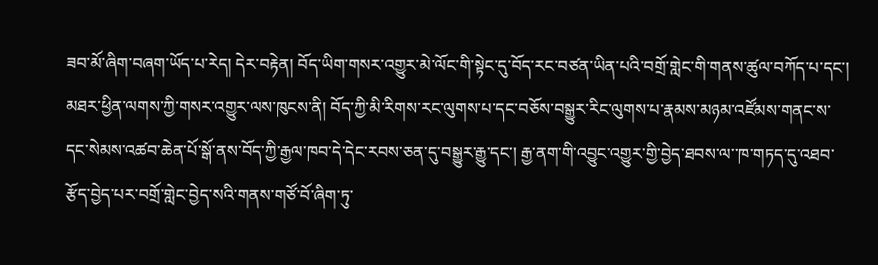ཟབ་མོ་ཞིག་བཞག་ཡོད་པ་རེད། དེར་བརྟེན། བོད་ཡིག་གསར་འགྱུར་མེ་ལོང་གི་སྟེང་དུ་བོད་རང་བཙན་ཡིན་པའི་བགྲོ་གླེང་གི་གནས་ཚུལ་བཀོད་པ་དང་། མཐར་ཕྱིན་ལགས་ཀྱི་གསར་འགྱུར་ལས་ཁུངས་ནི། བོད་ཀྱི་མི་རིགས་རང་ལུགས་པ་དང་བཅོས་བསྒྱུར་རིང་ལུགས་པ་རྣམས་མཉམ་འཛོམས་གནང་ས་དང་སེམས་འཚབ་ཆེན་པོ་སྒོ་ནས་བོད་ཀྱི་རྒྱལ་ཁབ་དེ་དེང་རབས་ཅན་དུ་བསྒྱུར་རྒྱུ་དང་། རྒྱ་ནག་གི་འབྱུང་འགྱུར་གྱི་བྱེད་ཐབས་ལ་་ཁ་གཏད་དུ་འཐབ་རྩོད་བྱེད་པར་བགྲོ་གླེང་བྱེད་སའི་གནས་གཙོ་བོ་ཞིག་ཏུ་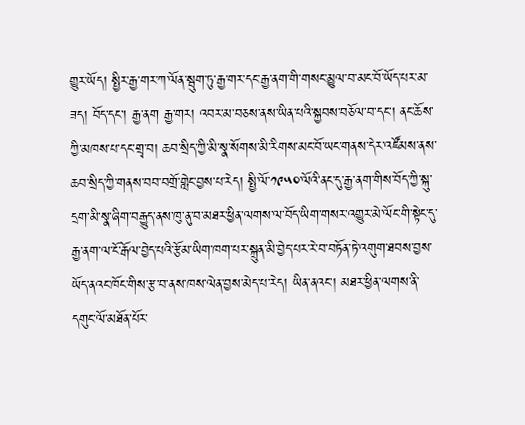གྱུར་ཡོད། སྤྱིར་རྒྱ་གར་ཀ་ལོན་སྦུག་ཏུ་རྒྱ་གར་དང་རྒྱ་ནག་གི་གསང་མྱུལ་བ་མང་བོ་ཡོད་པར་མ་ཟད། བོད་དང་། རྒྱ་ནག རྒྱ་གར། འབར་མ་བཅས་ནས་ཡིན་པའི་སྐྱབས་བཅོལ་བ་དང་། ནང་ཆོས་ཀྱི་མཁས་པ་དང་གྲྭ་བ། ཆབ་སྲིད་ཀྱི་མི་སྣ་སོགས་མི་རིགས་མང་བོ་ཡང་གནས་དེར་འཛོམས་ནས་ཆབ་སྲིད་ཀྱི་གནས་བབ་བགྲོ་གླེང་བྱས་པ་རེད། སྤྱི་ལོ་༡༩༥༠་ལོའི་ནང་དུ་རྒྱ་ནག་གིས་བོད་ཀྱི་སྐུ་དྲག་མི་སྣ་ཞིག་བརྒྱུད་ནས་ཁུ་ནུ་བ་མཐར་ཕྱིན་ལགས་ལ་བོད་ཡིག་གསར་འགྱུར་མེ་ལོང་གི་སྟེང་དུ་རྒྱ་ནག་ལ་ངོ་རྒོལ་བྱེད་པའི་རྩོམ་ཡིག་ཁག་པར་སྐྲུན་མི་བྱེད་པར་རེ་བ་བཏོན་ཏེ་འགུག་ཐབས་བྱས་ཡོད་ནའང་ཁོང་གིས་རྩ་བ་ནས་ཁས་ལེན་བྱས་མེད་པ་རེད། ཡིན་ནའང་། མཐར་ཕྱིན་ལགས་ནི་དགུང་ལོ་མཐོན་པོར་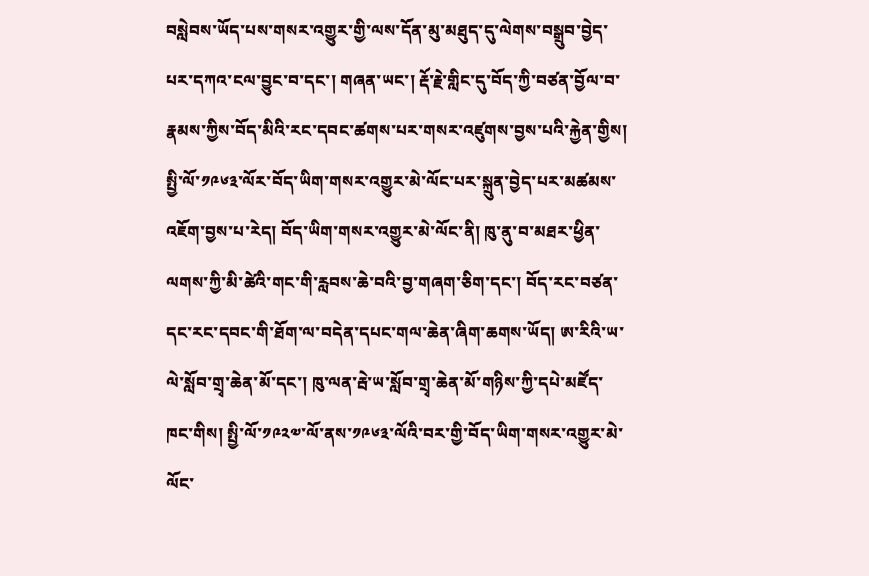བསླེབས་ཡོད་པས་གསར་འགྱུར་གྱི་ལས་དོན་མུ་མཐུད་དུ་ལེགས་བསྒྲུབ་བྱེད་པར་དཀའ་ངལ་བྱུང་བ་དང་། གཞན་ཡང་། རྡོ་རྗེ་གླིང་དུ་བོད་ཀྱི་བཙན་བྱོལ་བ་རྣམས་ཀྱིས་བོད་མིའི་རང་དབང་ཚགས་པར་གསར་འཛུགས་བྱས་པའི་རྐྱེན་གྱིས། སྤྱི་ལོ་༡༩༦༣་ལོར་བོད་ཡིག་གསར་འགྱུར་མེ་ལོང་པར་སྐྲུན་བྱེད་པར་མཚམས་འཇོག་བྱས་པ་རེད། བོད་ཡིག་གསར་འགྱུར་མེ་ལོང་ནི། ཁུ་ནུ་བ་མཐར་ཕྱིན་ལགས་ཀྱི་མི་ཚེའི་གང་གི་རླབས་ཆེ་བའི་བྱ་གཞག་ཅིག་དང་། བོད་རང་བཙན་དང་རང་དབང་གི་ཐོག་ལ་བདེན་དཔང་གལ་ཆེན་ཞིག་ཆགས་ཡོད། ཨ་རིའི་ཡ་ལེ་སློབ་གྲྭ་ཆེན་མོ་དང་། ཁུ་ལན་རྦེ་ཡ་སློབ་གྲྭ་ཆེན་མོ་གཉིས་ཀྱི་དཔེ་མཛོད་ཁང་གིས། སྤྱི་ལོ་༡༩༢༧་ལོ་ནས་༡༩༦༣་ལོའི་བར་གྱི་བོད་ཡིག་གསར་འགྱུར་མེ་ལོང་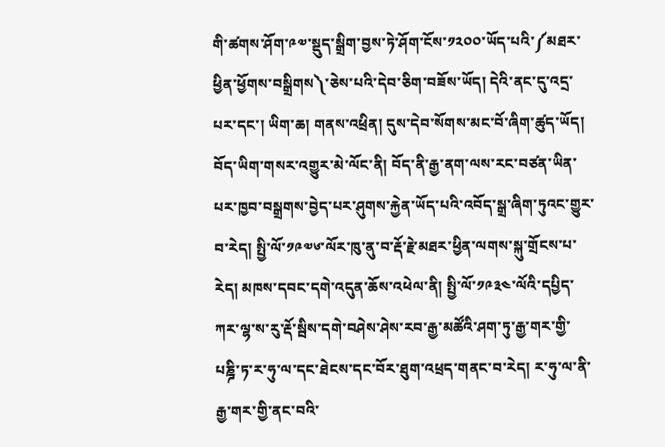གི་ཚགས་ཤོག་༩༧་སྡུད་སྒྲིག་བྱས་ཏེ་ཤོག་ངོས་༡༢༠༠་ཡོད་པའི་༼མཐར་ཕྱིན་ཕྱོགས་བསྒྲིགས༽་ཅེས་པའི་དེབ་ཅིག་བཟོས་ཡོད། དེའི་ནང་དུ་འདྲ་པར་དང་། ཡིག་ཆ། གནས་འཕྲིན། དུས་དེབ་སོགས་མང་བོ་ཞིག་ཚུད་ཡོད། བོད་ཡིག་གསར་འགྱུར་མེ་ལོང་ནི། བོད་ནི་རྒྱ་ནག་ལས་རང་བཙན་ཡིན་པར་ཁྱབ་བསྒྲགས་བྱེད་པར་ཤུགས་རྐྱེན་ཡོད་པའི་འབོད་སྒྲ་ཞིག་ཏུའང་གྱུར་བ་རེད། སྤྱི་ལོ་༡༩༧༦་ལོར་ཁུ་ནུ་བ་རྡོ་རྗེ་མཐར་ཕྱིན་ལགས་སྐུ་གྲོངས་པ་རེད། མཁས་དབང་དགེ་འདུན་ཆོས་འཕེལ་ནི། སྤྱི་ལོ་༡༩༣༤་ལོའི་དཔྱིད་ཀར་ལྷ་ས་རུ་རྡོ་སྦིས་དགེ་བཤེས་ཤེས་རབ་རྒྱ་མཚོའི་ཤག་ཏུ་རྒྱ་གར་གྱི་པཎྜི་ཏ་ར་ཧུ་ལ་དང་ཐེངས་དང་བོར་ཐུག་འཕྲད་གནང་བ་རེད། ར་ཧུ་ལ་ནི་རྒྱ་གར་གྱི་ནང་བའི་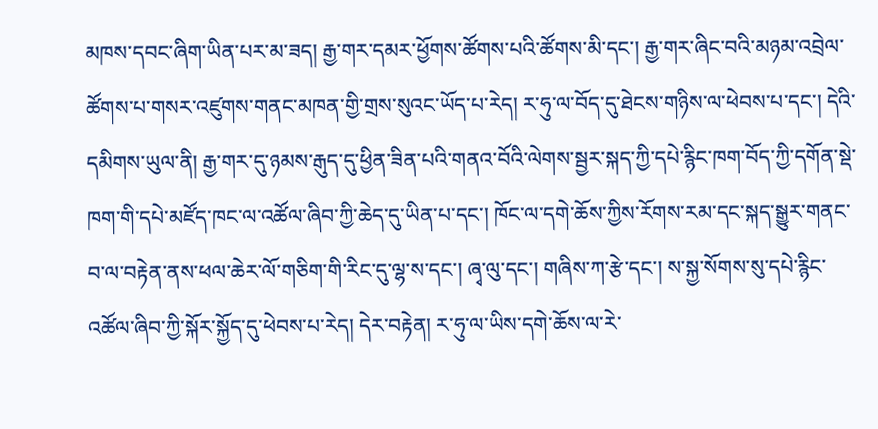མཁས་དབང་ཞིག་ཡིན་པར་མ་ཟད། རྒྱ་གར་དམར་ཕྱོགས་ཚོགས་པའི་ཚོགས་མི་དང་། རྒྱ་གར་ཞིང་བའི་མཉམ་འབྲེལ་ཚོགས་པ་གསར་འཛུགས་གནང་མཁན་གྱི་གྲས་སུའང་ཡོད་པ་རེད། ར་ཧུ་ལ་བོད་དུ་ཐེངས་གཉིས་ལ་ཕེབས་པ་དང་། དེའི་དམིགས་ཡུལ་ནི། རྒྱ་གར་དུ་ཉམས་རྒུད་དུ་ཕྱིན་ཟིན་པའི་གནའ་བོའི་ལེགས་སྦྱར་སྐད་ཀྱི་དཔེ་རྙིང་ཁག་བོད་ཀྱི་དགོན་སྡེ་ཁག་གི་དཔེ་མཛོད་ཁང་ལ་འཚོལ་ཞིབ་ཀྱི་ཆེད་དུ་ཡིན་པ་དང་། ཁོང་ལ་དགེ་ཆོས་ཀྱིས་རོགས་རམ་དང་སྐད་སྒྱུར་གནང་བ་ལ་བརྟེན་ནས་ཕལ་ཆེར་ལོ་གཅིག་གི་རིང་དུ་ལྷ་ས་དང་། ཞྭ་ལུ་དང་། གཞིས་ཀ་རྩེ་དང་། ས་སྐྱ་སོགས་སུ་དཔེ་རྙིང་འཚོལ་ཞིབ་ཀྱི་སྐོར་སྐྱོད་དུ་ཕེབས་པ་རེད། དེར་བརྟེན། ར་ཧུ་ལ་ཡིས་དགེ་ཆོས་ལ་རེ་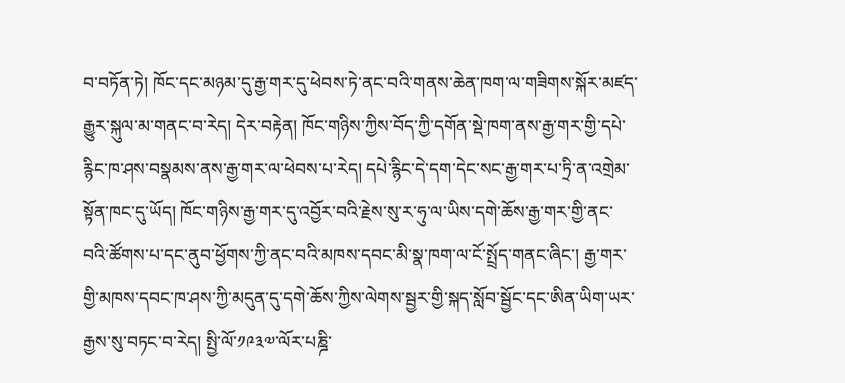བ་བཏོན་ཏེ། ཁོང་དང་མཉམ་དུ་རྒྱ་གར་དུ་ཕེབས་ཏེ་ནང་བའི་གནས་ཆེན་ཁག་ལ་གཟིགས་སྐོར་མཛད་རྒྱུར་སྐུལ་མ་གནང་བ་རེད། དེར་བརྟེན། ཁོང་གཉིས་ཀྱིས་བོད་ཀྱི་དགོན་སྡེ་ཁག་ནས་རྒྱ་གར་གྱི་དཔེ་རྙིང་ཁ་ཤས་བསྣམས་ནས་རྒྱ་གར་ལ་ཕེབས་པ་རེད། དཔེ་རྙིང་དེ་དག་དེང་སང་རྒྱ་གར་པ་ཏྲི་ན་འགྲེམ་སྟོན་ཁང་དུ་ཡོད། ཁོང་གཉིས་རྒྱ་གར་དུ་འབྱོར་བའི་རྗེས་སུ་ར་ཧུ་ལ་ཡིས་དགེ་ཆོས་རྒྱ་གར་གྱི་ནང་བའི་ཚོགས་པ་དང་ནུབ་ཕྱོགས་ཀྱི་ནང་བའི་མཁས་དབང་མི་སྣ་ཁག་ལ་ངོ་སྤྲོད་གནང་ཞིང་། རྒྱ་གར་གྱི་མཁས་དབང་ཁ་ཤས་ཀྱི་མདུན་དུ་དགེ་ཆོས་ཀྱིས་ལེགས་སྦྱར་གྱི་སྐད་སློབ་སྦྱོང་དང་ཨིན་ཡིག་ཡར་རྒྱས་སུ་བཏང་བ་རེད། སྤྱི་ལོ་༡༩༣༧་ལོར་པཎྜི་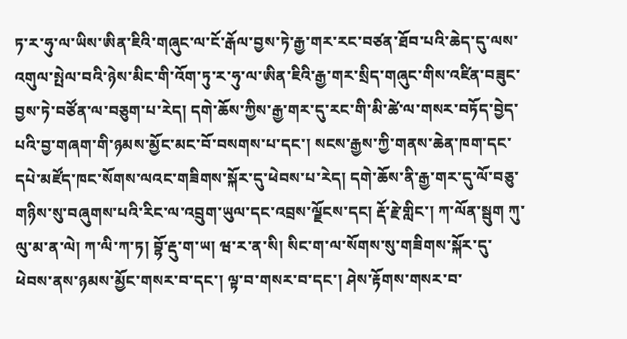ཏ་ར་ཧུ་ལ་ཡིས་ཨིན་ཇིའི་གཞུང་ལ་ངོ་རྒོལ་བྱས་ཏེ་རྒྱ་གར་རང་བཙན་ཐོབ་པའི་ཆེད་དུ་ལས་འགུལ་སྤེལ་བའི་ཉེས་མིང་གི་འོག་ཏུ་ར་ཧུ་ལ་ཨིན་ཇིའི་རྒྱ་གར་སྲིད་གཞུང་གིས་འཛིན་བཟུང་བྱས་ཏེ་བཙོན་ལ་བཅུག་པ་རེད། དགེ་ཆོས་ཀྱིས་རྒྱ་གར་དུ་རང་གི་མི་ཚེ་ལ་གསར་བཏོད་བྱེད་པའི་བྱ་གཞག་གི་ཉམས་མྱོང་མང་བོ་བསགས་པ་དང་། སངས་རྒྱས་ཀྱི་གནས་ཆེན་ཁག་དང་དཔེ་མཛོད་ཁང་སོགས་ལའང་གཟིགས་སྐོར་དུ་ཕེབས་པ་རེད། དགེ་ཆོས་ནི་རྒྱ་གར་དུ་ལོ་བཅུ་གཉིས་སུ་བཞུགས་པའི་རིང་ལ་འབྲུག་ཡུལ་དང་འབྲས་ལྗོངས་དང། རྡོ་རྗེ་གླིང་། ཀ་ལོན་སྦུག ཀུ་ལུ་མ་ན་ལེ། ཀ་ལི་ཀ་ཏ། བྷོ་རྡུ་ག་ཡ། ཝ་ར་ན་སི། སིང་ག་ལ་སོགས་སུ་གཟིགས་སྐོར་དུ་ཕེབས་ནས་ཉམས་མྱོང་གསར་བ་དང་། ལྟ་བ་གསར་བ་དང་། ཤེས་རྟོགས་གསར་བ་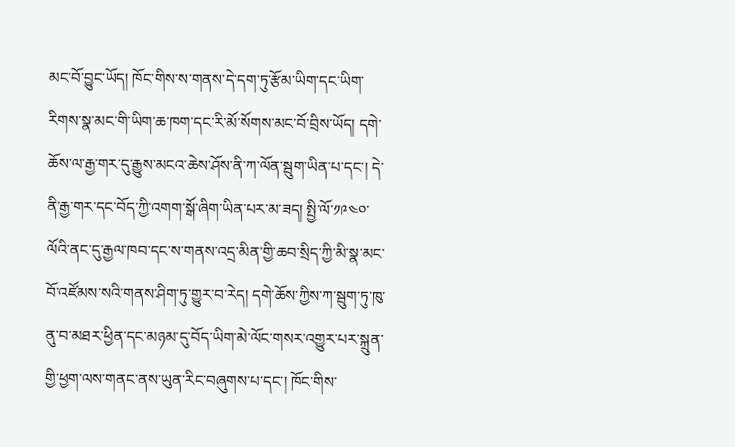མང་བོ་བྱུང་ཡོད། ཁོང་གིས་ས་གནས་དེ་དག་ཏུ་རྩོམ་ཡིག་དང་ཡིག་རིགས་སྣ་མང་གི་ཡིག་ཆ་ཁག་དང་རི་མོ་སོགས་མང་བོ་བྲིས་ཡོད། དགེ་ཆོས་ལ་རྒྱ་གར་དུ་རྒྱུས་མངའ་ཆེས་ཤོས་ནི་ཀ་ལོན་སྦུག་ཡིན་པ་དང་། དེ་ནི་རྒྱ་གར་དང་བོད་ཀྱི་འགག་སྒོ་ཞིག་ཡིན་པར་མ་ཟད། སྤྱི་ལོ་༡༩༤༠་ལོའི་ནང་དུ་རྒྱལ་ཁབ་དང་ས་གནས་འདྲ་མིན་གྱི་ཆབ་སྲིད་ཀྱི་མི་སྣ་མང་བོ་འཛོམས་སའི་གནས་ཤིག་ཏུ་གྱུར་བ་རེད། དགེ་ཆོས་ཀྱིས་ཀ་སྦུག་ཏུ་ཁུ་ནུ་བ་མཐར་ཕྱིན་དང་མཉམ་དུ་བོད་ཡིག་མེ་ལོང་གསར་འགྱུར་པར་སྐྲུན་གྱི་ཕྱག་ལས་གནང་ནས་ཡུན་རིང་བཞུགས་པ་དང་། ཁོང་གིས་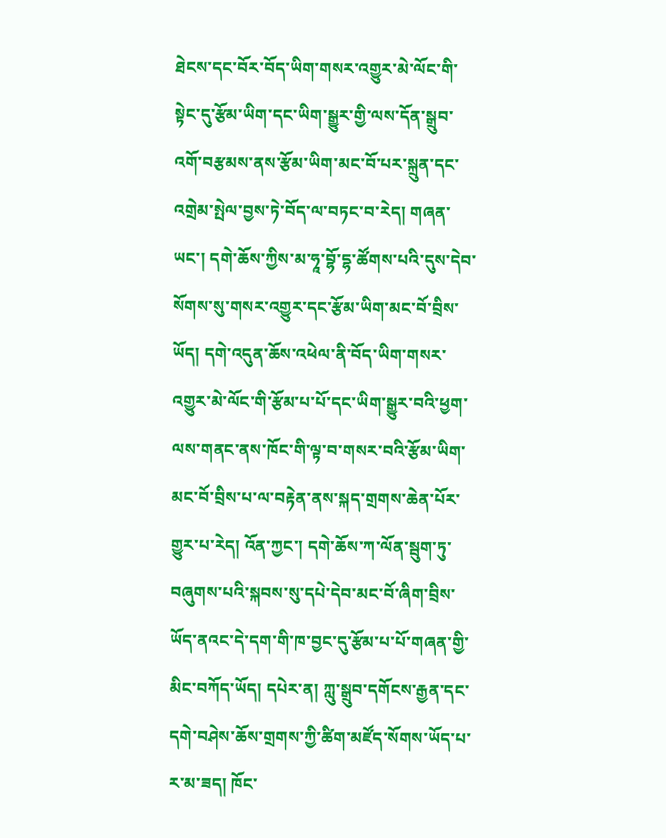ཐེངས་དང་བོར་བོད་ཡིག་གསར་འགྱུར་མེ་ལོང་གི་སྟེང་དུ་རྩོམ་ཡིག་དང་ཡིག་སྒྱུར་གྱི་ལས་དོན་སྒྲུབ་འགོ་བརྩམས་ནས་རྩོམ་ཡིག་མང་བོ་པར་སྐྲུན་དང་འགྲེམ་སྤེལ་བྱས་ཏེ་བོད་ལ་བཏང་བ་རེད། གཞན་ཡང་། དགེ་ཆོས་ཀྱིས་མ་ཧཱ་བྷོ་དྷ་ཚོགས་པའི་དུས་དེབ་སོགས་སུ་གསར་འགྱུར་དང་རྩོམ་ཡིག་མང་བོ་བྲིས་ཡོད། དགེ་འདུན་ཆོས་འཕེལ་ནི་བོད་ཡིག་གསར་འགྱུར་མེ་ལོང་གི་རྩོམ་པ་པོ་དང་ཡིག་སྒྱུར་བའི་ཕྱག་ལས་གནང་ནས་ཁོང་གི་ལྟ་བ་གསར་བའི་རྩོམ་ཡིག་མང་བོ་བྲིས་པ་ལ་བརྟེན་ནས་སྐད་གྲགས་ཆེན་པོར་གྱུར་པ་རེད། འོན་ཀྱང་། དགེ་ཆོས་ཀ་ལོན་སྦུག་ཏུ་བཞུགས་པའི་སྐབས་སུ་དཔེ་དེབ་མང་བོ་ཞིག་བྲིས་ཡོད་ནའང་དེ་དག་གི་ཁ་བྱང་དུ་རྩོམ་པ་པོ་གཞན་གྱི་མིང་བཀོད་ཡོད། དཔེར་ན། ཀླུ་སྒྲུབ་དགོངས་རྒྱན་དང་དགེ་བཤེས་ཆོས་གྲགས་ཀྱི་ཚིག་མཛོད་སོགས་ཡོད་པ་ར་མ་ཟད། ཁོང་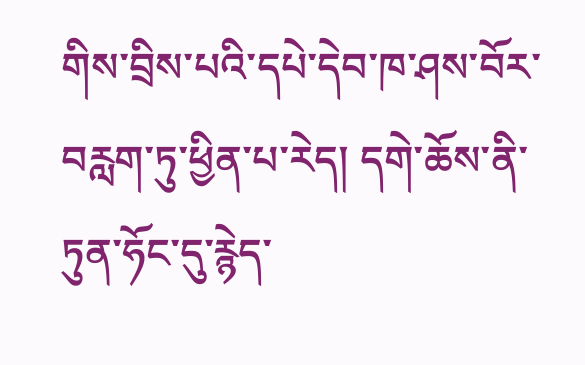གིས་བྲིས་པའི་དཔེ་དེབ་ཁ་ཤས་བོར་བརླག་ཏུ་ཕྱིན་པ་རེད། དགེ་ཆོས་ནི་ཏུན་ཧོང་དུ་རྙེད་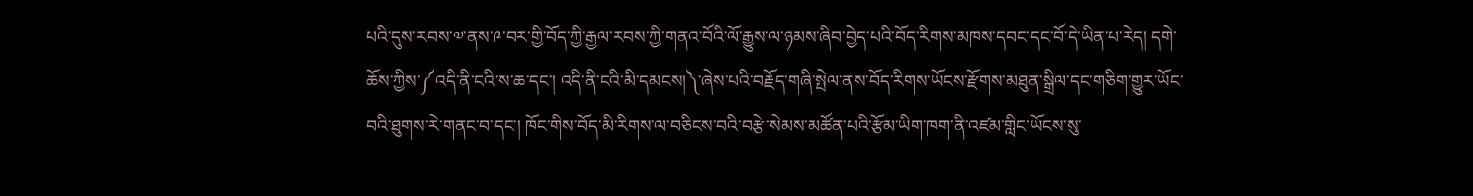པའི་དུས་རབས་༧་ནས་༩་བར་གྱི་བོད་ཀྱི་རྒྱལ་རབས་ཀྱི་གནའ་བོའི་ལོ་རྒྱུས་ལ་ཉམས་ཞིབ་བྱེད་པའི་བོད་རིགས་མཁས་དབང་དང་བོ་དེ་ཡིན་པ་རེད། དགེ་ཆོས་ཀྱིས་༼འདི་ནི་ངའི་ས་ཆ་དང་། འདི་ནི་ངའི་མི་དམངས།༽་ཞེས་པའི་བརྗོད་གཞི་སྤེལ་ནས་བོད་རིགས་ཡོངས་རྫོགས་མཐུན་སྒྲིལ་དང་གཅིག་གྱུར་ཡོང་བའི་ཐུགས་རེ་གནང་བ་དང་། ཁོང་གིས་བོད་མི་རིགས་ལ་བཅིངས་བའི་བརྩེ་སེམས་མཚོན་པའི་རྩོམ་ཡིག་ཁག་ནི་འཛམ་གླིང་ཡོངས་སུ་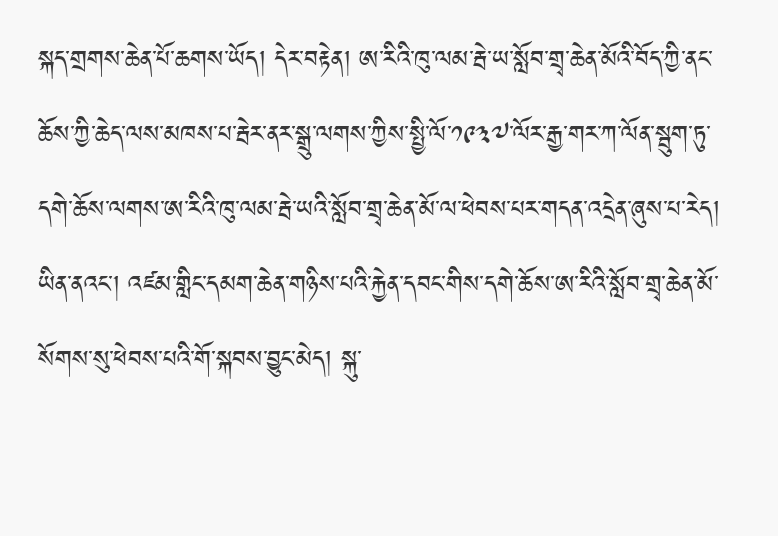སྐད་གྲགས་ཆེན་པོ་ཆགས་ཡོད། དེར་བརྟེན། ཨ་རིའི་ཁུ་ལམ་རྦེ་ཡ་སློབ་གྲྭ་ཆེན་མོའི་བོད་ཀྱི་ནང་ཆོས་ཀྱི་ཆེད་ལས་མཁས་པ་རྦེར་ནར་སྒྲུ་ལགས་ཀྱིས་སྤྱི་ལོ་༡༩༣༧་ལོར་རྒྱ་གར་ཀ་ལོན་སྦུག་ཏུ་དགེ་ཆོས་ལགས་ཨ་རིའི་ཁུ་ལམ་རྦེ་ཡའི་སློབ་གྲྭ་ཆེན་མོ་ལ་ཕེབས་པར་གདན་འདྲེན་ཞུས་པ་རེད། ཡིན་ནའང་། འཛམ་གླིང་དམག་ཆེན་གཉིས་པའི་རྐྱེན་དབང་གིས་དགེ་ཆོས་ཨ་རིའི་སློབ་གྲྭ་ཆེན་མོ་སོགས་སུ་ཕེབས་པའི་གོ་སྐབས་བྱུང་མེད། སྐུ་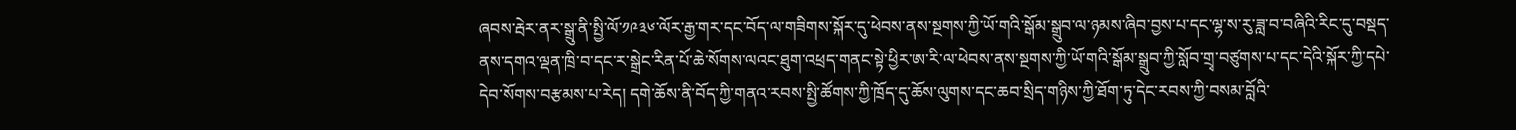ཞབས་རྦེར་ནར་སྒྲུ་ནི་སྤྱི་ལོ་༡༩༣༦་ལོར་རྒྱ་གར་དང་བོད་ལ་གཟིགས་སྐོར་དུ་ཕེབས་ནས་སྔགས་ཀྱི་ཡོ་གའི་སྒོམ་སྒྲུབ་ལ་ཉམས་ཞིབ་བྱས་པ་དང་ལྷ་ས་རུ་ཟླ་བ་བཞིའི་རིང་དུ་བསྡད་ནས་དགའ་ལྡན་ཁྲི་བ་དང་ར་སྒྲེང་རིན་པོ་ཆེ་སོགས་ལའང་ཐུག་འཕྲད་གནང་སྟེ་ཕྱིར་ཨ་རི་ལ་ཕེབས་ནས་སྔགས་ཀྱི་ཡོ་གའི་སྒོམ་སྒྲུབ་ཀྱི་སློབ་གྲྭ་བཙུགས་པ་དང་དེའི་སྐོར་ཀྱི་དཔེ་དེབ་སོགས་བརྩམས་པ་རེད། དགེ་ཆོས་ནི་བོད་ཀྱི་གནའ་རབས་སྤྱི་ཚོགས་ཀྱི་ཁྲོད་དུ་ཆོས་ལུགས་དང་ཆབ་སྲིད་གཉིས་ཀྱི་ཐོག་ཏུ་དེང་རབས་ཀྱི་བསམ་བློའི་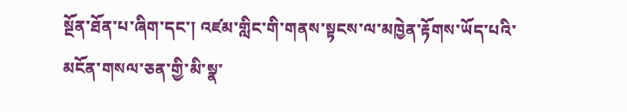སྔོན་ཐོན་པ་ཞིག་དང་། འཛམ་གླིང་གི་གནས་སྟངས་ལ་མཁྱེན་རྟོགས་ཡོད་པའི་མངོན་གསལ་ཅན་གྱི་མི་སྣ་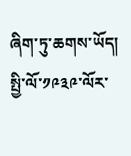ཞིག་ཏུ་ཆགས་ཡོད། སྤྱི་ལོ་༡༩༣༩་ལོར་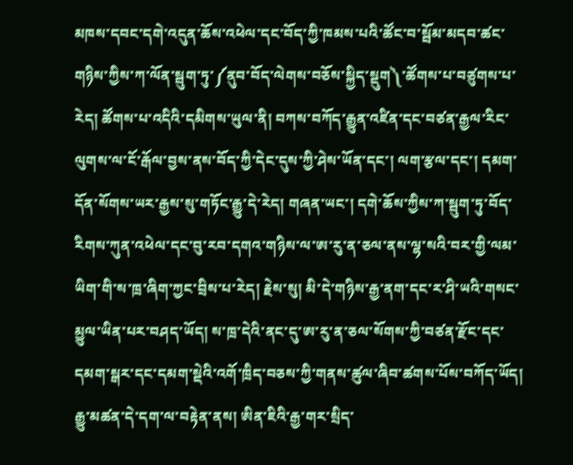མཁས་དབང་དགེ་འདུན་ཆོས་འཕེལ་དང་བོད་ཀྱི་ཁམས་པའི་ཚོང་བ་སྦོམ་མདབ་ཚང་གཉིས་ཀྱིས་ཀ་ལོན་སྦུག་ཏུ་༼ནུབ་བོད་ལེགས་བཅོས་སྐྱིད་སྡུག༽་ཚོགས་པ་བཙུགས་པ་རེད། ཚོགས་པ་འདིའི་དམིགས་ཡུལ་ནི། བཀས་བཀོད་རྒྱུན་འཛིན་དང་བཙན་རྒྱལ་རིང་ལུགས་ལ་ངོ་རྒོལ་བྱས་ནས་བོད་ཀྱི་དེང་དུས་ཀྱི་ཤེས་ཡོན་དང་། ལག་རྩལ་དང་། དམག་དོན་སོགས་ཡར་རྒྱས་སུ་གཏོང་རྒྱུ་དེ་རེད། གཞན་ཡང་། དགེ་ཆོས་ཀྱིས་ཀ་སྦུག་ཏུ་བོད་རིགས་ཀུན་འཕེལ་དང་བུ་རབ་དགའ་གཉིས་ལ་ཨ་རུ་ན་ཅལ་ནས་ལྷ་སའི་བར་གྱི་ལམ་ཡིག་གི་ས་ཁྲ་ཞིག་ཀྱང་བྲིས་པ་རེད། རྗེས་སུ། མི་དེ་གཉིས་རྒྱ་ནག་དང་ར་ཤི་ཡའི་གསང་མྱུལ་ཡིན་པར་བཤད་ཡོད། ས་ཁྲ་དེའི་ནང་དུ་ཨ་རུ་ན་ཅལ་སོགས་ཀྱི་བཙན་རྫོང་དང་དམག་སྒར་དང་དམག་སྡེའི་འགོ་ཁྲིད་བཅས་ཀྱི་གནས་ཚུལ་ཞིབ་ཚགས་པོས་བཀོད་ཡོད། རྒྱུ་མཚན་དེ་དག་ལ་བརྟེན་ནས། ཨིན་ཇིའི་རྒྱ་གར་སྲིད་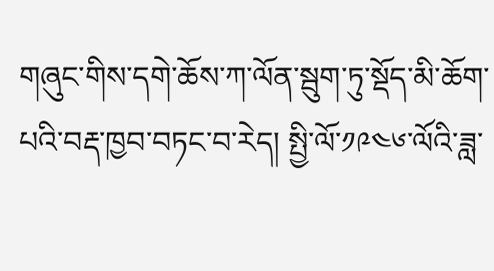གཞུང་གིས་དགེ་ཆོས་ཀ་ལོན་སྦུག་ཏུ་སྡོད་མི་ཆོག་པའི་བརྡ་ཁྱབ་བཏང་བ་རེད། སྤྱི་ལོ་༡༩༤༦་ལོའི་ཟླ་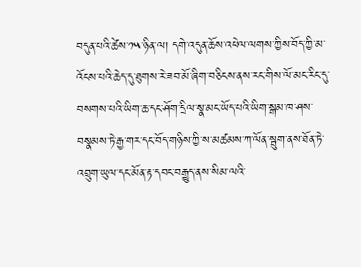བདུན་པའི་ཚེས་༡༥་ཉིན་ལ། དགེ་འདུན་ཆོས་འཕེལ་ལགས་ཀྱིས་བོད་ཀྱི་མ་འོངས་པའི་ཆེད་དུ་ཐུགས་རེ་ཟབ་མོ་ཞིག་བཅིངས་ནས་རང་གིས་ལོ་མང་རིང་དུ་བསགས་པའི་ཡིག་ཆ་དང་ཤོག་དྲིལ་སྣ་མང་ཡོད་པའི་ཡིག་སྒམ་ཁ་ཤས་བསྣམས་ཏེ་རྒྱ་གར་དང་བོད་གཉིས་ཀྱི་ས་མཚམས་ཀ་ལོན་སྦུག་ནས་ཐོན་ཏེ་འབྲུག་ཡུལ་དང་མོན་རྟ་དབང་བརྒྱུད་ནས་སིམ་ལའི་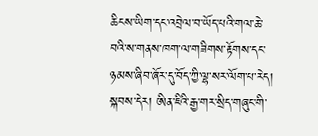ཆིངས་ཡིག་དང་འབྲེལ་བ་ཡོད་པའི་གལ་ཆེ་བའི་ས་གནས་ཁག་ལ་གཟིགས་རྟོགས་དང་ཉམས་ཞིབ་ཞོར་དུ་བོད་ཀྱི་ལྷ་སར་ལོག་པ་རེད། སྐབས་དེར། ཨིན་ཇིའི་རྒྱ་གར་སྲིད་གཞུང་གི་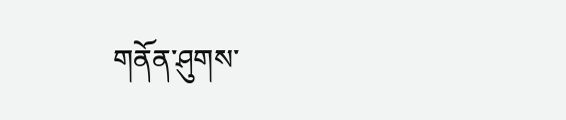གནོན་ཤུགས་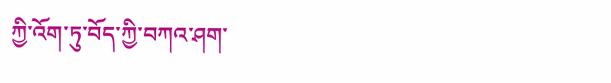ཀྱི་འོག་ཏུ་བོད་ཀྱི་བཀའ་ཤག་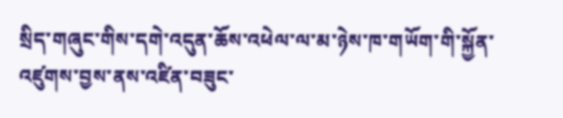སྲིད་གཞུང་གིས་དགེ་འདུན་ཆོས་འཕེལ་ལ་མ་ཉེས་ཁ་གཡོག་གི་སྐྱོན་འཛུགས་བྱས་ནས་འཛིན་བཟུང་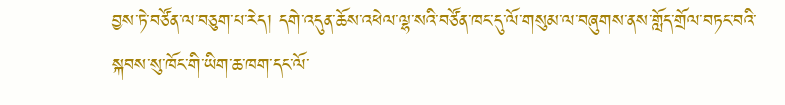བྱས་ཏེ་བཙོན་ལ་བཅུག་པ་རེད། དགེ་འདུན་ཆོས་འཕེལ་ལྷ་སའི་བཙོན་ཁང་དུ་ལོ་གསུམ་ལ་བཞུགས་ནས་གློད་གྲོལ་བཏང་བའི་སྐབས་སུ་ཁོང་གི་ཡིག་ཆ་ཁག་དང་ལོ་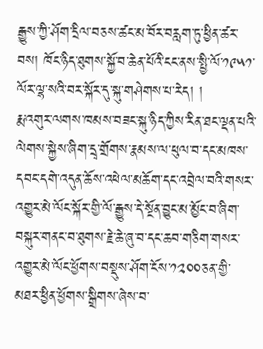རྒྱུས་ཀྱི་ཤོག་དྲིལ་བཅས་ཚང་མ་བོར་བརླག་ཏུ་ཕྱིན་ཚར་བས། ཁོང་ཉིད་ཐུགས་སྐྱོ་བ་ཆེན་པོའི་ངང་ནས་སྤྱི་ལོ་༡༩༥༡་ལོར་ལྷ་སའི་བར་སྐོར་དུ་སྐུ་གཤེགས་པ་རེད། །
རྨ་འགུར་ལགས་ཁམས་བཟང་སྐུ་ཉིད་ཀྱིས་རིན་ཐང་ལྡན་པའི་ལེགས་སྐྱེས་ཞིག་དྲྭ་གྲོགས་རྣམས་ལ་ཕུལ་བ་དང་མཁས་དབང་དགེ་འདུན་ཆོས་འཕེལ་མཆོག་དང་འབྲེལ་བའི་གསར་འགྱུར་མེ་ལོང་སྐོར་གྱི་ལོ་རྒྱུས་དེ་སྔོན་བྱུང་མ་མྱོང་བ་ཞིག་བསྐུར་གནང་བ་ཐུགས་རྗེ་ཆེ་ཞུ་བ་དང་ཆབ་གཅིག་གསར་འགྱུར་མེ་ལོང་ཕྱོགས་བསྡུས་ཤོག་ངོས་༡༢༠༠ཅན་གྱི་མཐར་ཕྱིན་ཕྱོགས་སྒྲིགས་ཞེས་བ་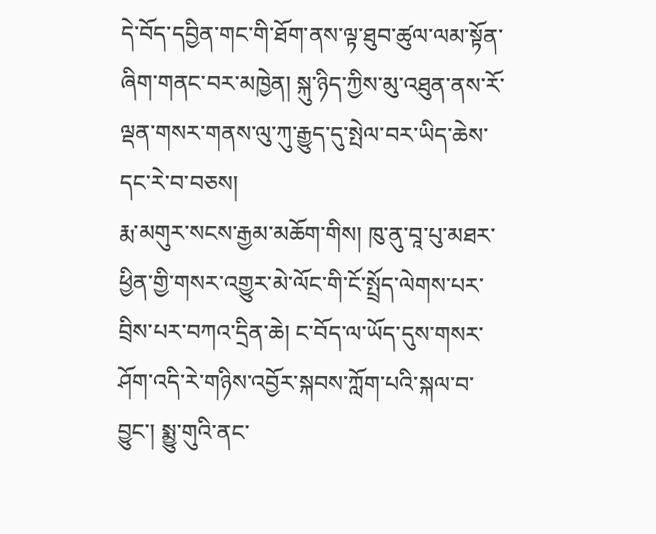དེ་བོད་དབྱིན་གང་གི་ཐོག་ནས་ལྟ་ཐུབ་ཚུལ་ལམ་སྟོན་ཞིག་གནང་བར་མཁྱེན། སྐུ་ཉིད་ཀྱིས་མུ་འཐུན་ནས་རོ་ལྡན་གསར་གནས་ལུ་ཀུ་རྒྱུད་དུ་སྤེལ་བར་ཡིད་ཆེས་དང་རེ་བ་བཅས།
རྨ་མགུར་སངས་རྒྱམ་མཆོག་གིས། ཁུ་ནུ་བཱ་པུ་མཐར་ཕྱིན་གྱི་གསར་འགྱུར་མེ་ལོང་གི་ངོ་སྤྲོད་ལེགས་པར་བྲིས་པར་བཀའ་དྲིན་ཆེ། ང་བོད་ལ་ཡོད་དུས་གསར་ཤོག་འདི་རེ་གཉིས་འབྱོར་སྐབས་ཀློག་པའི་སྐལ་བ་བྱུང་། སྨྱུ་གུའི་ནང་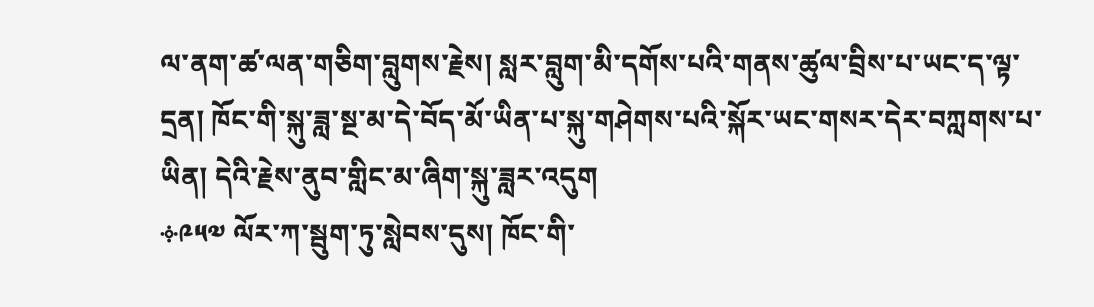ལ་ནག་ཚ་ལན་གཅིག་བླུགས་རྗེས། སླར་བླུག་མི་དགོས་པའི་གནས་ཚུལ་བྲིས་པ་ཡང་ད་ལྟ་དྲན། ཁོང་གི་སྐུ་ཟླ་སྔ་མ་དེ་བོད་མོ་ཡིན་པ་སྐུ་གཤེགས་པའི་སྐོར་ཡང་གསར་དེར་བཀླགས་པ་ཡིན། དེའི་རྗེས་ནུབ་གླིང་མ་ཞིག་སྐུ་ཟླར་འདུག
༓༩༥༧ ལོར་ཀ་སྦུག་ཏུ་སླེབས་དུས། ཁོང་གི་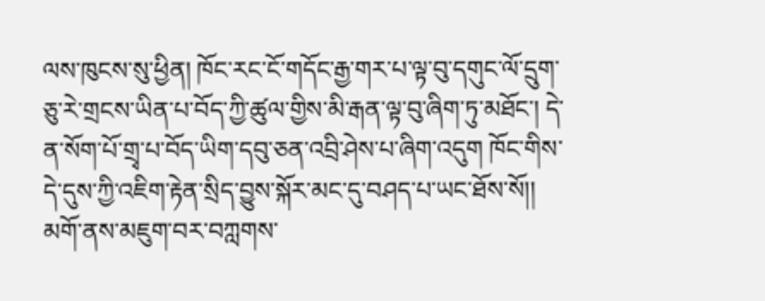ལས་ཁུངས་སུ་ཕྱིན། ཁོང་རང་ངོ་གདོང་རྒྱ་གར་པ་ལྟ་བུ་དགུང་ལོ་དྲུག་ཅུ་རེ་གྲངས་ཡིན་པ་བོད་ཀྱི་ཚུལ་གྱིས་མི་རྒན་ལྟ་བུ་ཞིག་ཏུ་མཐོང་། དེ་ན་སོག་པོ་གྲྭ་པ་བོད་ཡིག་དབུ་ཅན་འབྲི་ཤེས་པ་ཞིག་འདུག ཁོང་གིས་དེ་དུས་ཀྱི་འཇིག་རྟེན་སྲིད་བྱུས་སྐོར་མང་དུ་བཤད་པ་ཡང་ཐོས་སོ།།
མགོ་ནས་མཇུག་བར་བཀླགས་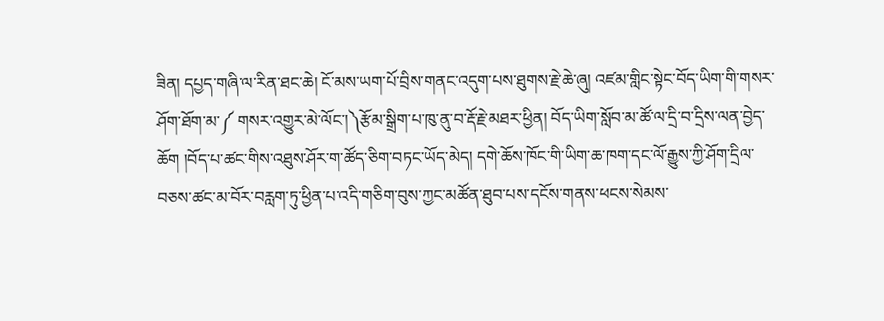ཟིན། དཔྱད་གཞི་ལ་རིན་ཐང་ཆེ། ངོ་མས་ཡག་པོ་བྲིས་གནང་འདུག་པས་ཐུགས་རྗེ་ཆེ་ཞུ། འཛམ་གླིང་སྟེང་བོད་ཡིག་གི་གསར་ཤོག་ཐོག་མ་༼ གསར་འགྱུར་མེ་ལོང་།༽རྩོམ་སྒྲིག་པ་ཁུ་ནུ་བ་རྡོ་རྗེ་མཐར་ཕྱིན། བོད་ཡིག་སློབ་མ་ཚོ་ལ་དྲི་བ་དྲིས་ལན་བྱེད་ཆོག །བོད་པ་ཚང་གིས་འཐུས་ཤོར་ག་ཚོད་ཅིག་བཏང་ཡོད་མེད། དགེ་ཆོས་ཁོང་གི་ཡིག་ཆ་ཁག་དང་ལོ་རྒྱུས་ཀྱི་ཤོག་དྲིལ་བཅས་ཚང་མ་བོར་བརླག་ཏུ་ཕྱིན་པ་འདི་གཅིག་བུས་ཀྱང་མཚོན་ཐུབ་པས་དངོས་གནས་ཕངས་སེམས་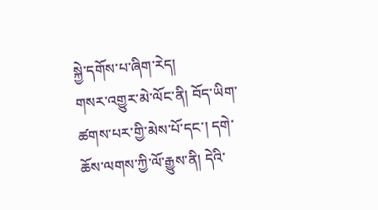སྐྱེ་དགོས་པ་ཞིག་རེད།
གསར་འགྱུར་མེ་ལོང་ནི། བོད་ཡིག་ཚགས་པར་གྱི་མེས་པོ་དང་། དགེ་ཆོས་ལགས་ཀྱི་ལོ་རྒྱུས་ནི། དེའི་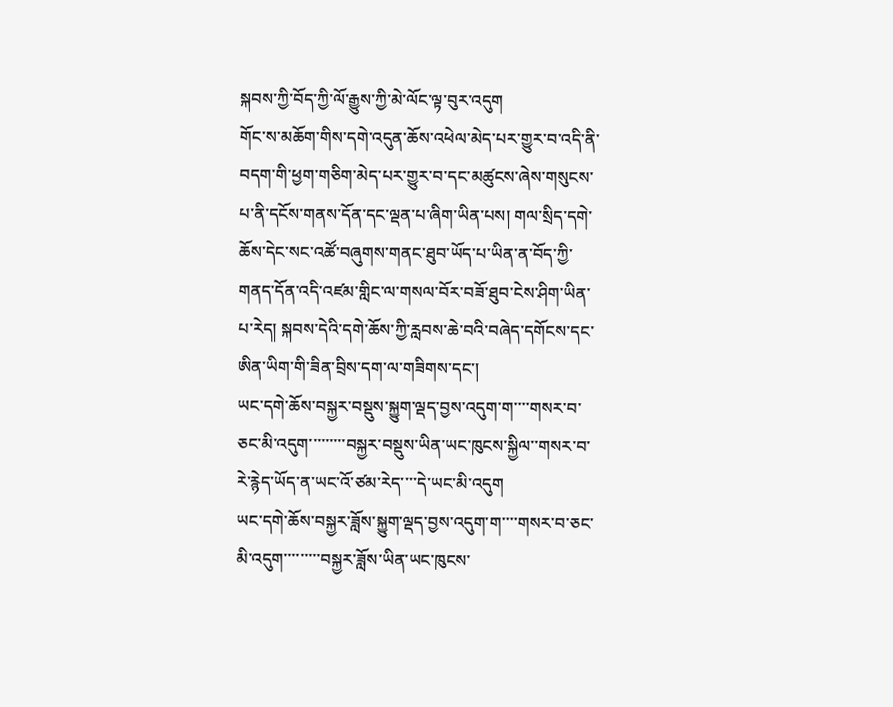སྐབས་ཀྱི་བོད་ཀྱི་ལོ་རྒྱུས་ཀྱི་མེ་ལོང་ལྟ་བུར་འདུག
གོང་ས་མཆོག་གིས་དགེ་འདུན་ཆོས་འཕེལ་མེད་པར་གྱུར་བ་འདི་ནི་བདག་གི་ཕྱག་གཅིག་མེད་པར་གྱུར་བ་དང་མཚུངས་ཞེས་གསུངས་པ་ནི་དངོས་གནས་དོན་དང་ལྡན་པ་ཞིག་ཡིན་པས། གལ་སྲིད་དགེ་ཆོས་དེང་སང་འཚོ་བཞུགས་གནང་ཐུབ་ཡོད་པ་ཡིན་ན་བོད་ཀྱི་གནད་དོན་འདི་འཛམ་གླིང་ལ་གསལ་བོར་བཟོ་ཐུབ་ངེས་ཤིག་ཡིན་པ་རེད། སྐབས་དེའི་དགེ་ཆོས་ཀྱི་རླབས་ཆེ་བའི་བཞེད་དགོངས་དང་ཨིན་ཡིག་གི་ཟིན་བྲིས་དག་ལ་གཟིགས་དང་།
ཡང་དགེ་ཆོས་བསྐྱར་བསྡུས་སྐྱུག་ལྡད་བྱས་འདུག་ག་་་་གསར་བ་ཅང་མི་འདུག་་་་་་་་་བསྐྱར་བསྡུས་ཡིན་ཡང་ཁུངས་སྐྱིལ་་གསར་བ་རེ་རྙེད་ཡོད་ན་ཡང་འོ་ཙམ་རེད་་་་དེ་ཡང་མི་འདུག
ཡང་དགེ་ཆོས་བསྐྱར་ཟློས་སྐྱུག་ལྡད་བྱས་འདུག་ག་་་་གསར་བ་ཅང་མི་འདུག་་་་་་་་་བསྐྱར་ཟློས་ཡིན་ཡང་ཁུངས་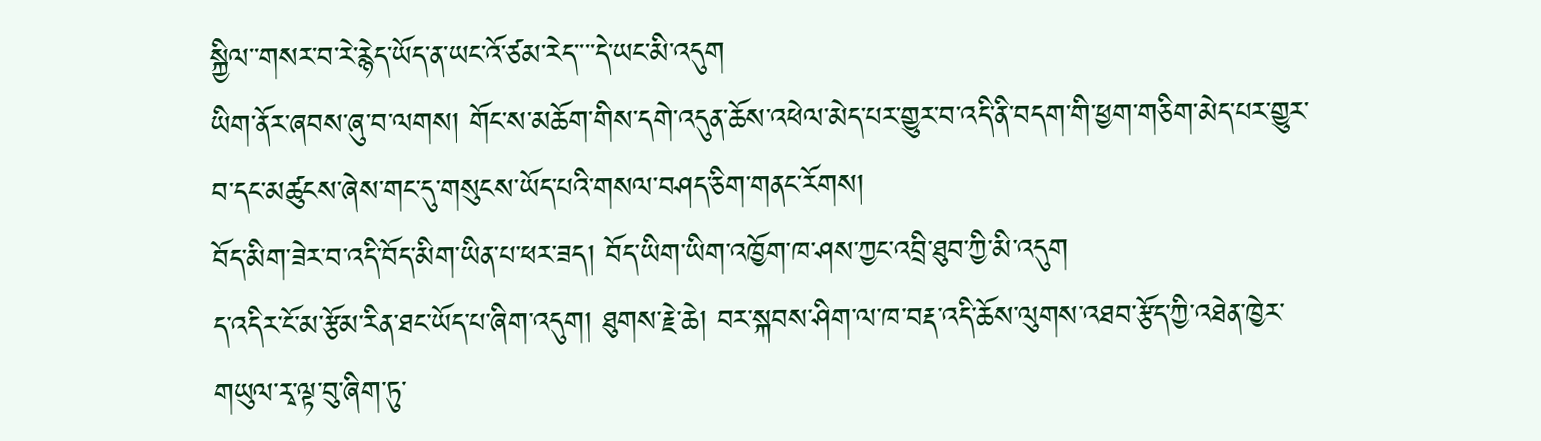སྐྱིལ་་གསར་བ་རེ་རྙེད་ཡོད་ན་ཡང་འོ་ཙམ་རེད་་་་དེ་ཡང་མི་འདུག
ཡིག་ནོར་ཞབས་ཞུ་བ་ལགས། གོང་ས་མཆོག་གིས་དགེ་འདུན་ཆོས་འཕེལ་མེད་པར་གྱུར་བ་འདི་ནི་བདག་གི་ཕྱག་གཅིག་མེད་པར་གྱུར་བ་དང་མཚུངས་ཞེས་གང་དུ་གསུངས་ཡོད་པའི་གསལ་བཤད་ཅིག་གནང་རོགས།
བོད་མིག་ཟེར་བ་འདི་བོད་མིག་ཡིན་པ་ཕར་ཟད། བོད་ཡིག་ཡིག་འཁྱོག་ཁ་ཤས་ཀྱང་འབྲི་ཐུབ་ཀྱི་མི་འདུག
ད་འདིར་ངོ་མ་རྩོམ་རིན་ཐང་ཡོད་པ་ཞིག་འདུག། ཐུགས་རྗེ་ཆེ། བར་སྐབས་ཤིག་ལ་ཁ་བརྡ་འདི་ཆོས་ལུགས་འཐབ་རྩོད་ཀྱི་འཐེན་ཁྱེར་གཡུལ་རྭ་ལྟ་བུ་ཞིག་ཏུ་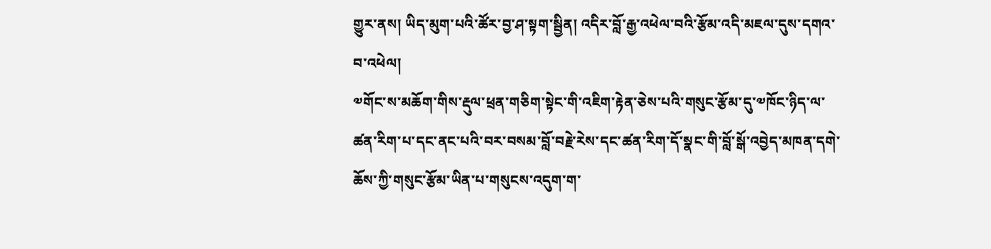གྱུར་ནས། ཡིད་མུག་པའི་ཚོར་བྱ་ཤ་སྟག་སྦྱིན། འདིར་བློ་རྒྱ་འཕེལ་བའི་རྩོམ་འདི་མཇལ་དུས་དགའ་བ་འཕེལ།
༧གོང་ས་མཆོག་གིས་རྡུལ་ཕྲན་གཅིག་སྟེང་གི་འཇིག་རྟེན་ཅེས་པའི་གསུང་རྩོམ་དུ་༧ཁོང་ཉིད་ལ་ཚན་རིག་པ་དང་ནང་པའི་བར་བསམ་བློ་བརྗེ་རེས་དང་ཚན་རིག་དོ་སྣང་གི་བློ་སྒོ་འབྱེད་མཁན་དགེ་ཆོས་ཀྱི་གསུང་རྩོམ་ཡིན་པ་གསུངས་འདུག་ག་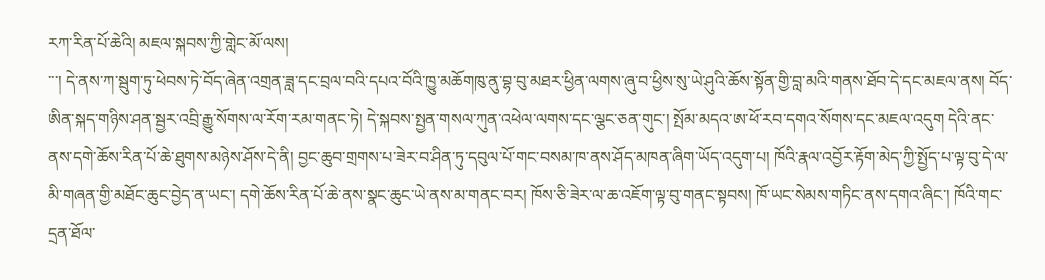རཀ་རིན་པོ་ཆེའི། མཇལ་སྐབས་ཀྱི་གླེང་མོ་ལས།
་་་། དེ་ནས་ཀ་སྦུག་ཏུ་ཕེབས་ཏེ་བོད་ཞེན་འགྲན་ཟླ་དང་བྲལ་བའི་དཔའ་བོའི་ཁྱུ་མཆོགཁུ་ནུ་བྷ་བུ་མཐར་ཕྱིན་ལགས་ཞུ་བ་ཕྱིས་སུ་ཡེ་ཤུའི་ཆོས་སྟོན་གྱི་བླ་མའི་གནས་ཐོབ་དེ་དང་མཇལ་ནས། བོད་ཨིན་སྐད་གཉིས་ཤན་སྦྱར་འབྲི་རྒྱུ་སོགས་ལ་རོག་རམ་གནང་ཏེ། དེ་སྐབས་སྤྱན་གསལ་ཀུན་འཕེལ་ལགས་དང་ལྕང་ཅན་གུང་། སྤོམ་མདའ་ཨ་ཕོ་རབ་དགའ་སོགས་དང་མཇལ་འདུག དེའི་ནང་ནས་དགེ་ཆོས་རིན་པོ་ཆེ་ཐུགས་མཉེས་ཤོས་དེ་ནི། བྱང་ཆུབ་གྲགས་པ་ཟེར་བ་ཤིན་ཏུ་དབུལ་པོ་གང་བསམ་ཁ་ནས་ཤོད་མཁན་ཞིག་ཡོད་འདུག་པ། ཁོའི་རྣལ་འབྱོར་རྟོག་མེད་ཀྱི་སྤྱོད་པ་ལྟ་བུ་དེ་ལ་མི་གཞན་གྱི་མཐོང་ཆུང་བྱེད་ན་ཡང་། དགེ་ཆོས་རིན་པོ་ཆེ་ནས་སྣང་ཆུང་ཡེ་ནས་མ་གནང་བར། ཁོས་ཅི་ཟེར་ལ་ཆ་འཇོག་ལྟ་བུ་གནང་སྟབས། ཁོ་ཡང་སེམས་གཏིང་ནས་དགའ་ཞིང་། ཁོའི་གང་དྲན་ཐོལ་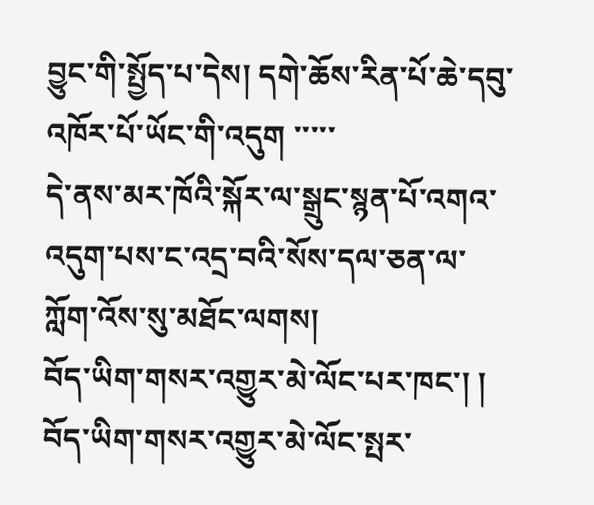བྱུང་གི་སྤྱོད་པ་དེས། དགེ་ཆོས་རིན་པོ་ཆེ་དབུ་འཁོར་པོ་ཡོང་གི་འདུག ་་་་་
དེ་ནས་མར་ཁོའི་སྐོར་ལ་སྒྲུང་སྙན་པོ་འགའ་འདུག་པས་ང་འདྲ་བའི་སོས་དལ་ཅན་ལ་ཀློག་འོས་སུ་མཐོང་ལགས།
བོད་ཡིག་གསར་འགྱུར་མེ་ལོང་པར་ཁང་། །
བོད་ཡིག་གསར་འགྱུར་མེ་ལོང་སྤར་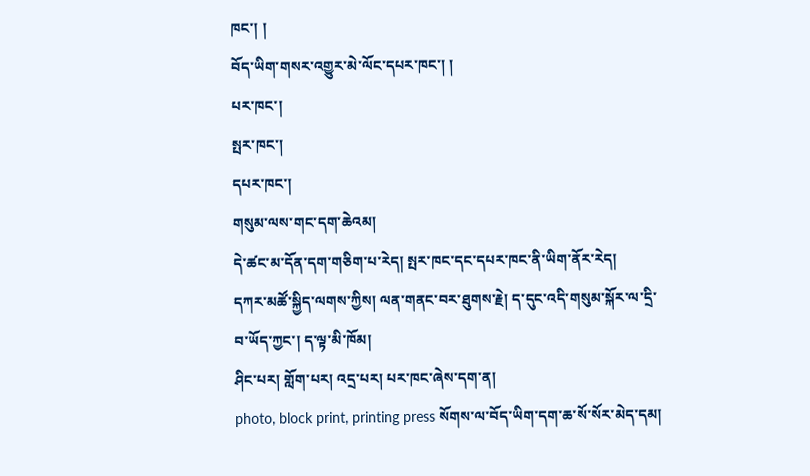ཁང་། །
བོད་ཡིག་གསར་འགྱུར་མེ་ལོང་དཔར་ཁང་། །
པར་ཁང་།
སྤར་ཁང་།
དཔར་ཁང་།
གསུམ་ལས་གང་དག་ཆེའམ།
དེ་ཚང་མ་དོན་དག་གཅིག་པ་རེད། སྤར་ཁང་དང་དཔར་ཁང་ནི་ཡིག་ནོར་རེད།
དཀར་མཚོ་སྐྱིད་ལགས་ཀྱིས། ལན་གནང་བར་ཐུགས་རྗེ། ད་དུང་འདི་གསུམ་སྐོར་ལ་དྲི་བ་ཡོད་ཀྱང་། ད་ལྟ་མི་ཁོམ།
ཤིང་པར། གློག་པར། འདྲ་པར། པར་ཁང་ཞེས་དག་ན།
photo, block print, printing press སོགས་ལ་བོད་ཡིག་དག་ཆ་སོ་སོར་མེད་དམ།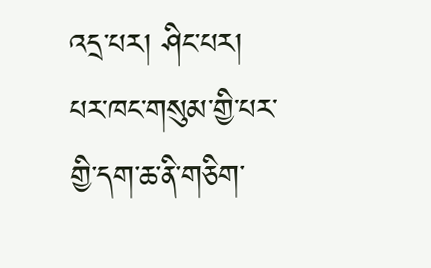འདྲ་པར། ཤིང་པར། པར་ཁང་གསུམ་གྱི་པར་གྱི་དག་ཆ་ནི་གཅིག་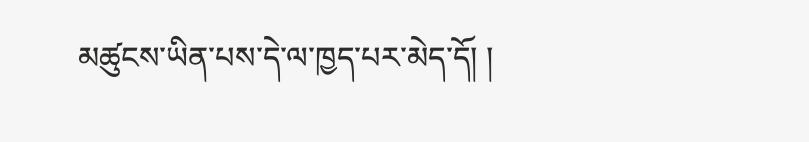མཚུངས་ཡིན་པས་དེ་ལ་ཁྱད་པར་མེད་དོ། །